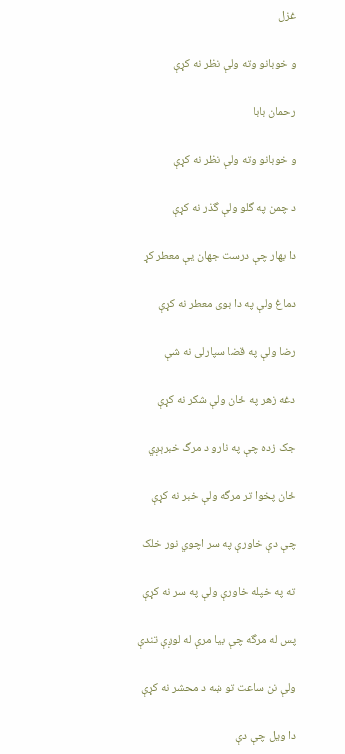غزل

و خوبانو وته ولې نظر نه کړې

رحمان بابا

و خوبانو وته ولې نظر نه کړې

د چمن په گلو ولې گذر نه کړې

دا بهار چې درست جهان يې معطر کړ

دماغ ولې په دا بوی معطر نه کړې

رضا ولې په قضا سپارلی نه شې

دغه زهر په ځان ولې شکر نه کړې

جک زده چې په نارو د مرگ خبرېږي

ځان پخوا تر مرگه ولې خبر نه کړې

چې دې خاورې په سر اچوي نور خلک

ته په خپله خاورې ولې په سر نه کړې

پس له مرگه چې بيا مرې له لوږې تندې

ولې نن ساعت تو ښه د محشر نه کړې

دا ويل چې دې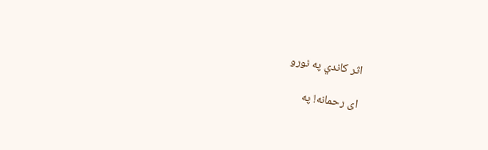اثر کاندي په نورو

ای رحمانه! په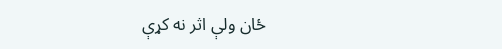ځان ولې اثر نه کړې